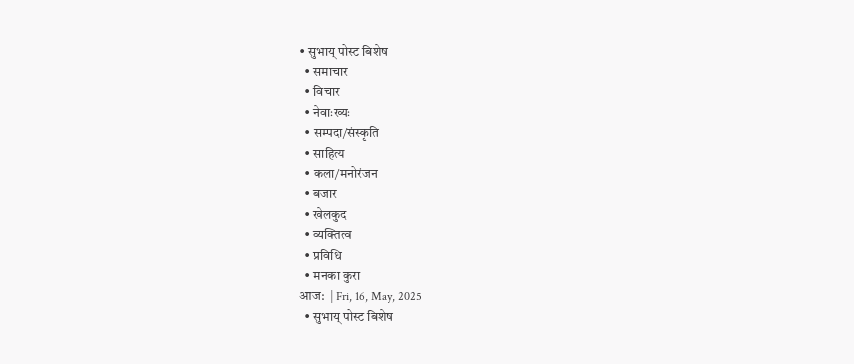• सुभाय् पोस्ट बिशेष
  • समाचार
  • विचार
  • नेवाःख्यः
  • सम्पदा/संस्कृति
  • साहित्य
  • कला/मनोरंजन
  • बजार
  • खेलकुद
  • व्यक्तित्व
  • प्रविधि
  • मनका कुरा
आज:  | Fri, 16, May, 2025
  • सुभाय् पोस्ट बिशेष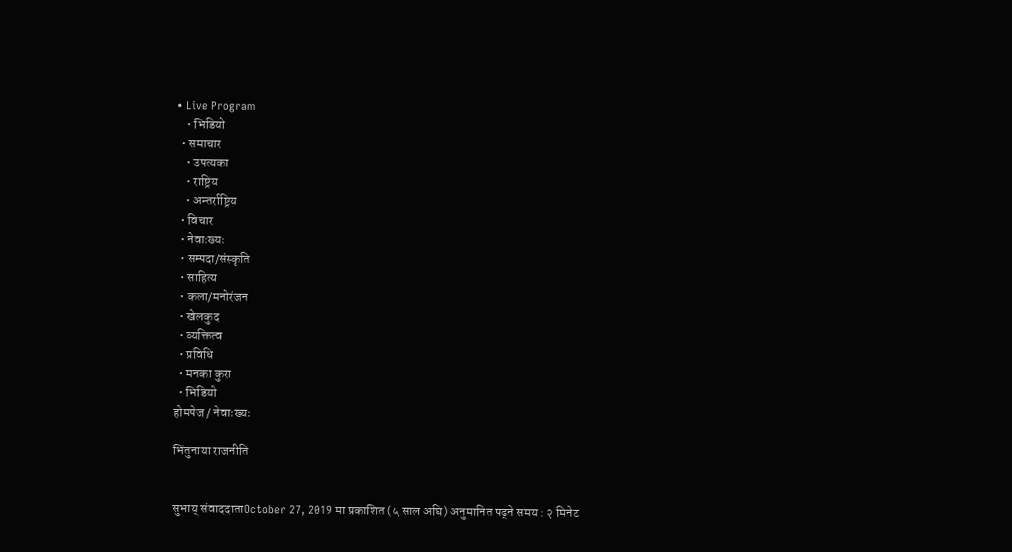• Live Program
    • भिडियो
  • समाचार
    • उपत्यका
    • राष्ट्रिय
    • अन्तर्राष्ट्रिय
  • विचार
  • नेवाःख्यः
  • सम्पदा/संस्कृति
  • साहित्य
  • कला/मनोरंजन
  • खेलकुद
  • व्यक्तित्व
  • प्रविधि
  • मनका कुरा
  • भिडियो
होमपेज / नेवाःख्यः

भिंतुनाया राजनीति


सुभाय् संवाददाताOctober 27, 2019 मा प्रकाशित (५ साल अघि) अनुमानित पढ्ने समय : २ मिनेट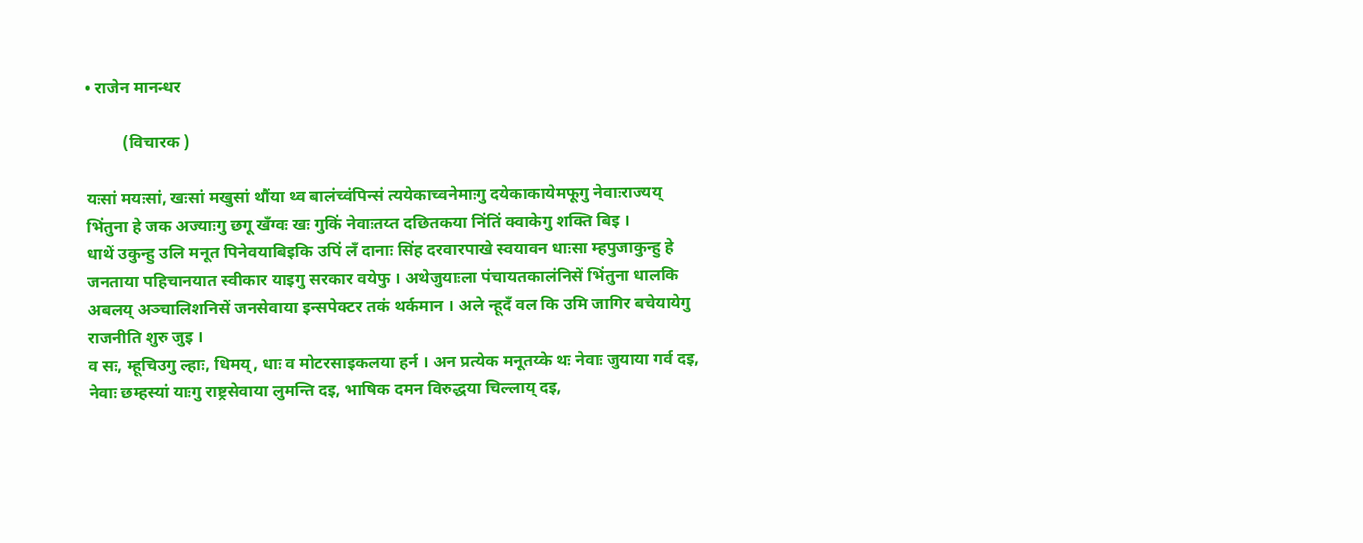• राजेन मानन्धर

         (विचारक )

यःसां मयःसां, खःसां मखुसां थौंया थ्व बालंच्वंपिन्सं त्ययेकाच्वनेमाःगु दयेकाकायेमफूगु नेवाःराज्यय् भिंतुना हे जक अज्याःगु छगू खँग्वः खः गुकिं नेवाःतय्त दछितकया निंतिं क्वाकेगु शक्ति बिइ ।
धाथें उकुन्हु उलि मनूत पिनेवयाबिइकि उपिं लँ दानाः सिंह दरवारपाखे स्वयावन धाःसा म्हपुजाकुन्हु हे जनताया पहिचानयात स्वीकार याइगु सरकार वयेफु । अथेजुयाःला पंचायतकालंनिसें भिंतुना धालकि अबलय् अञ्चालिशनिसें जनसेवाया इन्सपेक्टर तकं थर्कमान । अले न्हूदँ वल कि उमि जागिर बचेयायेगु राजनीति शुरु जुइ ।
व सः, म्हूचिउगु ल्हाः, धिमय्, धाः व मोटरसाइकलया हर्न । अन प्रत्येक मनूतय्के थः नेवाः जुयाया गर्व दइ, नेवाः छम्हस्यां याःगु राष्ट्रसेवाया लुमन्ति दइ, भाषिक दमन विरुद्धया चिल्लाय् दइ,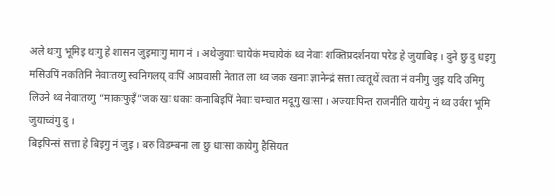अले थःगु भूमिइ थःगु हे शासन जुइमाःगु माग नं । अथेजुयाः चायेकं मचायेकं थ्व नेवाः शक्तिप्रदर्शनया परेड हे जुयाबिइ । दुने छु दु धइगु मसिउपिं नकतिनि नेवाःतय्गु स्वनिगलय् वःपिं आप्रवासी नेतात ला थ्व जक खनाः ज्ञानेन्द्रं सत्ता त्वःतूथें त्वता नं वनीगु जुइ यदि उमिगु लिउने थ्व नेवाःतय्गु “माकःफुइँ”जक खः धकाः कनाबिइपिं नेवाः चम्चात मदूगु खःसा । अज्याःपिन्त राजनीति यायेगु नं थ्व उर्वरा भूमि जुयाच्वंगु दु ।
बिइपिन्सं सत्ता हे बिइगु नं जुइ । बरु विडम्बना ला छु धाःसा कायेगु हैसियत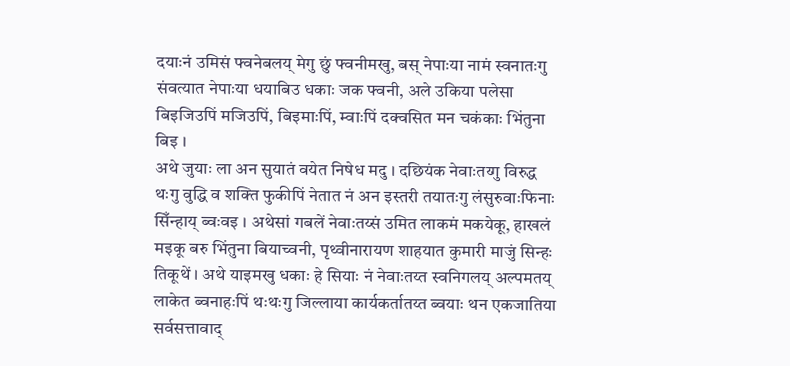दयाःनं उमिसं फ्वनेबलय् मेगु छुं फ्वनीमखु, बस् नेपाःया नामं स्वनातःगु संवत्यात नेपाःया धयाबिउ धकाः जक फ्वनी, अले उकिया पलेसा बिइजिउपिं मजिउपिं, बिइमाःपिं, म्वाःपिं दक्वसित मन चकंकाः भिंतुना बिइ ।
अथे जुयाः ला अन सुयातं वयेत निषेध मदु । दछियंक नेवाःतय्गु विरुद्ध थःगु वुद्धि व शक्ति फुकीपिं नेतात नं अन इस्तरी तयातःगु लंसुरुवाःफिनाः सिँन्हाय् ब्वःवइ । अथेसां गबलें नेवाःतय्सं उमित लाकमं मकयेकू, हाखलं मइकू बरु भिंतुना बियाच्वनी, पृथ्वीनारायण शाहयात कुमारी माजुं सिन्हः तिकूथें । अथे याइमखु धकाः हे सियाः नं नेवाःतय्त स्वनिगलय् अल्पमतय् लाकेत ब्वनाहःपिं थःथःगु जिल्लाया कार्यकर्तातय्त ब्वयाः थन एकजातिया सर्वसत्तावाद्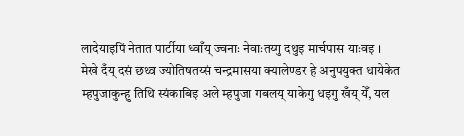लादेयाइपिं नेतात पार्टीया ध्वाँय् ज्वनाः नेवाःतय्गु दथुइ मार्चपास याःवइ ।
मेखे दँय् दसं छथ्व ज्योतिषतय्सं चन्द्रमासया क्यालेण्डर हे अनुपयुक्त धायेकेत म्हपुजाकुन्हु तिथि स्यंकाबिइ अले म्हपुजा गबलय् याकेगु धइगु खँय् येँ, यल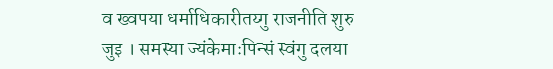व ख्वपया धर्माधिकारीतय्गु राजनीति शुरु जुइ । समस्या ज्यंकेमाःपिन्सं स्वंगु दलया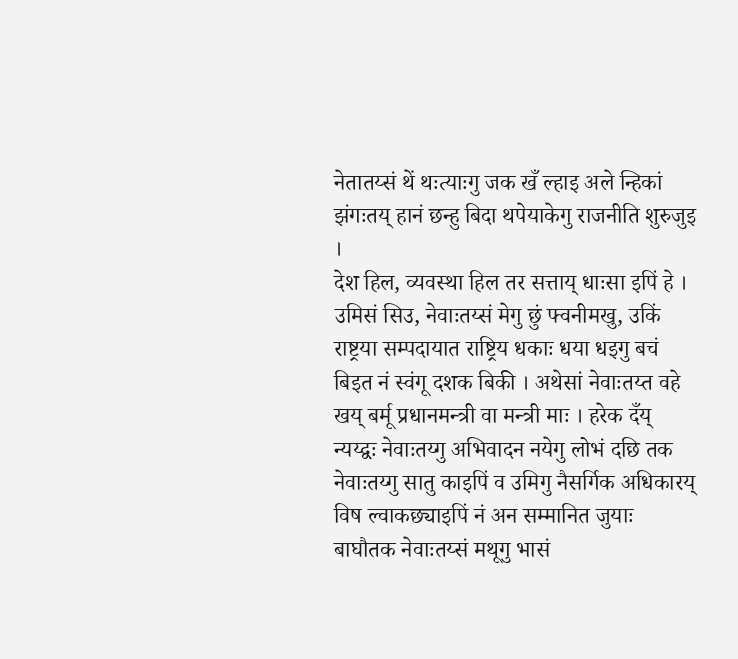नेतातय्सं थें थःत्याःगु जक खँ ल्हाइ अले न्हिकां झंगःतय् हानं छन्हु बिदा थपेयाकेगु राजनीति शुरुजुइ ।
देश हिल, व्यवस्था हिल तर सत्ताय् धाःसा इपिं हे । उमिसं सिउ, नेवाःतय्सं मेगु छुं फ्वनीमखु, उकिं राष्ट्रया सम्पदायात राष्ट्रिय धकाः धया धइगु बचं बिइत नं स्वंगू दशक बिकी । अथेसां नेवाःतय्त वहे खय् बर्मू प्रधानमन्त्री वा मन्त्री माः । हरेक दँय् न्यय्द्वः नेवाःतय्गु अभिवादन नयेगु लोभं दछि तक नेवाःतय्गु सातु काइपिं व उमिगु नैसर्गिक अधिकारय् विष ल्वाकछ्याइपिं नं अन सम्मानित जुयाः बाघौतक नेवाःतय्सं मथूगु भासं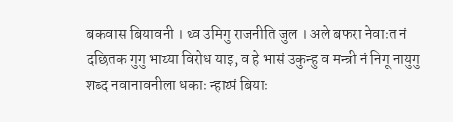बकवास बियावनी । थ्व उमिगु राजनीति जुल । अले बफरा नेवाःत नं दछितक गुगु भाय्या विरोध याइ, व हे भासं उकुन्हु व मन्त्री नं निगू नायुगु शब्द नवानावनीला धकाः न्हाय्पं बियाः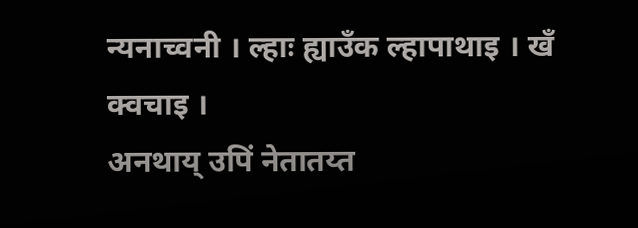न्यनाच्वनी । ल्हाः ह्याउँक ल्हापाथाइ । खँ क्वचाइ ।
अनथाय् उपिं नेतातय्त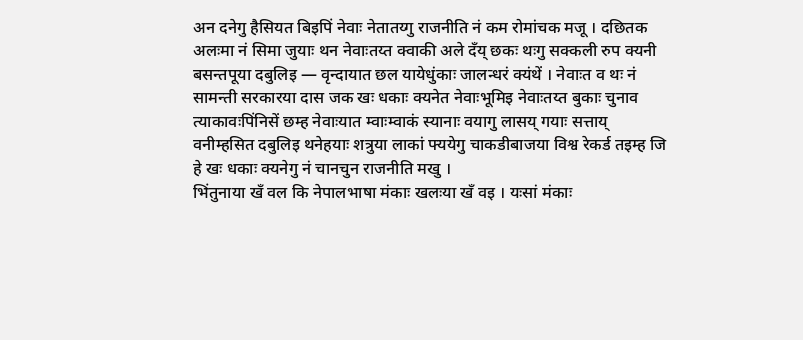अन दनेगु हैसियत बिइपिं नेवाः नेतातय्गु राजनीति नं कम रोमांचक मजू । दछितक अलःमा नं सिमा जुयाः थन नेवाःतय्त क्वाकी अले दँय् छकः थःगु सक्कली रुप क्यनी बसन्तपूया दबुलिइ — वृन्दायात छल यायेधुंकाः जालन्धरं क्यंथें । नेवाःत व थः नं सामन्ती सरकारया दास जक खः धकाः क्यनेत नेवाःभूमिइ नेवाःतय्त बुकाः चुनाव त्याकावःपिंनिसें छम्ह नेवाःयात म्वाःम्वाकं स्यानाः वयागु लासय् गयाः सत्ताय् वनीम्हसित दबुलिइ थनेहयाः शत्रुया लाकां फ्ययेगु चाकडीबाजया विश्व रेकर्ड तइम्ह जि हे खः धकाः क्यनेगु नं चानचुन राजनीति मखु ।
भिंतुनाया खँ वल कि नेपालभाषा मंकाः खलःया खँ वइ । यःसां मंकाः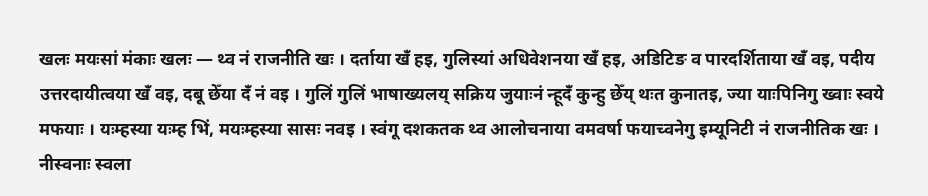खलः मयःसां मंकाः खलः — थ्व नं राजनीति खः । दर्ताया खँ हइ, गुलिस्यां अधिवेशनया खँ हइ, अडिटिङ व पारदर्शिताया खँ वइ, पदीय उत्तरदायीत्वया खँ वइ, दबू छेँया दँ नं वइ । गुलिं गुलिं भाषाख्यलय् सक्रिय जुयाःनं न्हूदँ कुन्हु छेँय् थःत कुनातइ, ज्या याःपिनिगु ख्वाः स्वये मफयाः । यःम्हस्या यःम्ह भिं, मयःम्हस्या सासः नवइ । स्वंगू दशकतक थ्व आलोचनाया वमवर्षा फयाच्वनेगु इम्यूनिटी नं राजनीतिक खः ।
नीस्वनाः स्वला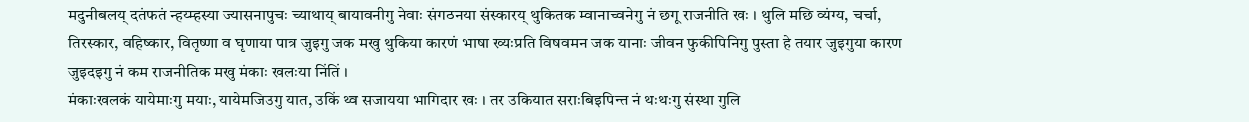मदुनीबलय् दतंफतं न्हय्म्हस्या ज्यासनापुचः च्याथाय् बायावनीगु नेवाः संगठनया संस्कारय् थुकितक म्वानाच्वनेगु नं छगू राजनीति खः । थुलि मछि व्यंग्य, चर्चा, तिरस्कार, वहिष्कार, वितृष्णा व घृणाया पात्र जुइगु जक मखु थुकिया कारणं भाषा ख्यःप्रति विषवमन जक यानाः जीवन फुकीपिनिगु पुस्ता हे तयार जुइगुया कारण जुइदइगु नं कम राजनीतिक मखु मंकाः खलःया निंतिं ।
मंकाःखलकं यायेमाःगु मयाः, यायेमजिउगु यात, उकिं थ्व सजायया भागिदार खः । तर उकियात सराःबिइपिन्त नं थःथःगु संस्था गुलि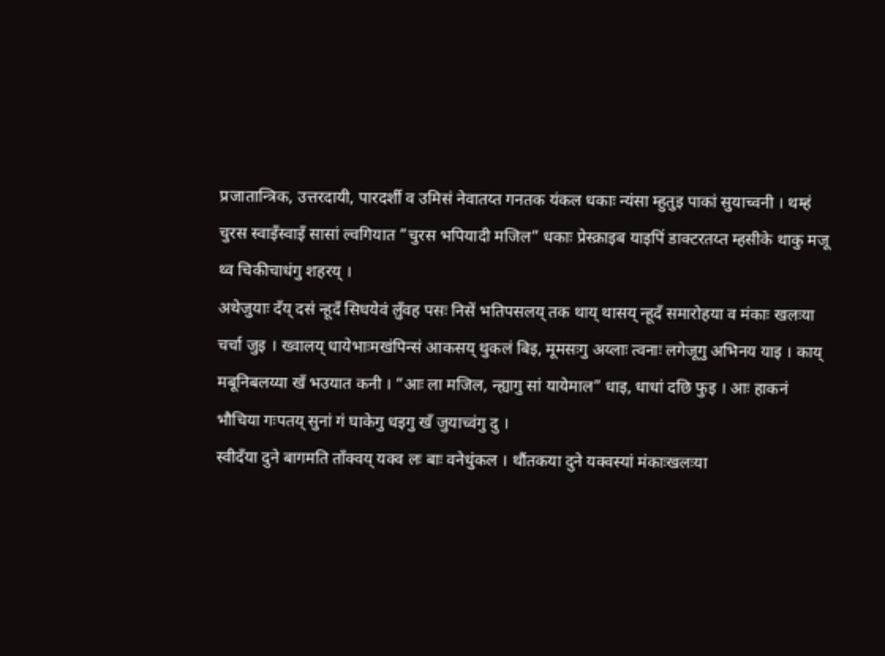प्रजातान्त्रिक, उत्तरदायी, पारदर्शी व उमिसं नेवातय्त गनतक यंकल धकाः न्यंसा म्हुतुइ पाकां सुयाच्वनी । थम्हं चुरस स्वाइँस्वाइँ सासां ल्वगियात ”चुरस भपियादी मजिल” धकाः प्रेस्क्राइब याइपिं डाक्टरतय्त म्हसीके थाकु मजू थ्व चिकीचाधंगु शहरय् ।
अथेजुयाः दँय् दसं न्हूदँ सिधयेवं लुँवह पसः निसें भतिपसलय् तक थाय् थासय् न्हूदँ समारोहया व मंकाः खलःया चर्चा जुइ । ख्वालय् धायेभाःमखंपिन्सं आकसय् थुकलं बिइ, मूमसःगु अय्लाः त्वनाः लगेजूगु अभिनय याइ । काय् मबूनिबलय्या खँ भउयात कनी । “आः ला मजिल, न्ह्यागु सां यायेमाल” धाइ, धाधां दछि फुइ । आः हाकनं भौचिया गःपतय् सुनां गं घाकेगु धइगु खँ जुयाच्वंगु दु ।
स्वीदँया दुने बागमति ताँक्वय् यक्व लः बाः वनेधुंकल । थौंतकया दुने यक्वस्यां मंकाःखलःया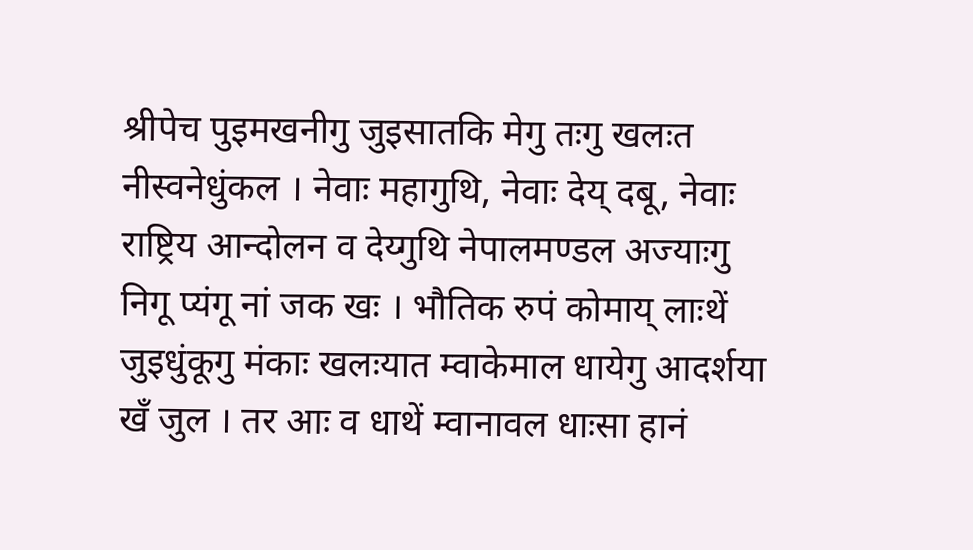श्रीपेच पुइमखनीगु जुइसातकि मेगु तःगु खलःत नीस्वनेधुंकल । नेवाः महागुथि, नेवाः देय् दबू, नेवाः राष्ट्रिय आन्दोलन व देय्गुथि नेपालमण्डल अज्याःगु निगू प्यंगू नां जक खः । भौतिक रुपं कोमाय् लाःथें जुइधुंकूगु मंकाः खलःयात म्वाकेमाल धायेगु आदर्शया खँ जुल । तर आः व धाथें म्वानावल धाःसा हानं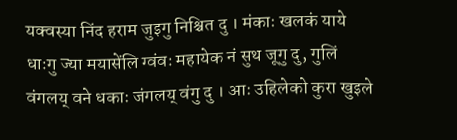यक्वस्या निंद हराम जुइगु निश्चित दु । मंकाः खलकं याये धाःगु ज्या मयासेंलि ग्वंवः महायेक नं सुथ जूगु दु, गुलिं वंगलय् वने धकाः जंगलय् वंगु दु । आः उहिलेको कुरा खुइले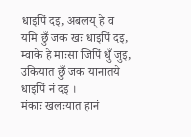धाइपिं दइ, अबलय् हे व यमि छुँ जक खः धाइपिं दइ, म्वाके हे माःसा जिपिं धुँ जुइ, उकियात छुँ जक यानातये धाइपिं नं दइ ।
मंकाः खलःयात हानं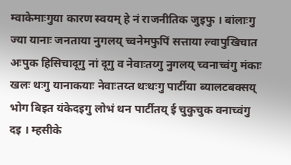म्वाकेमाःगुया कारण स्वयम् हे नं राजनीतिक जुइफु । बांलाःगु ज्या यानाः जनताया नुगलय् च्वनेमफुपिं सत्ताया ल्वापुखिचात अःपुक हिसिचादूगु नां दूगु व नेवाःतय्गु नुगलय् च्वनाच्वंगु मंकाः खलः थःगु यानाकयाः नेवाःतय्त थःथःगु पार्टीया ब्यालटबक्सय् भोग बिइत यंकेदइगु लोभं थन पार्टीतय् ई चुकुचुक वनाच्वंगु दइ । म्हसीके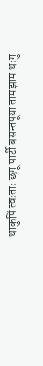थाकुपिं त्वःताः छगू पार्टी बसन्तपूया तामझाम थःगु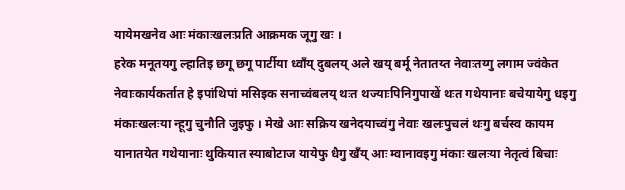यायेमखनेव आः मंकाःखलःप्रति आक्रमक जूगु खः ।
हरेक मनूतयगु ल्हातिइ छगू छगू पार्टीया ध्वाँय् दुबलय् अले खय् बर्मू नेतातय्त नेवाःतय्गु लगाम ज्वंकेत नेवाःकार्यकर्तात हे इपांथिपां मसिइक सनाच्वंबलय् थःत थज्याःपिनिगुपाखें थःत गथेयानाः बचेयायेगु धइगु मंकाःखलःया न्हूगु चुनौति जुइफु । मेखे आः सक्रिय खनेदयाच्वंगु नेवाः खलःपुचलं थःगु बर्चस्व कायम यानातयेत गथेयानाः थुकियात स्याबोटाज यायेफु धैगु खँय् आः म्वानावइगु मंकाः खलःया नेतृत्वं बिचाः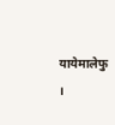यायेमालेफु ।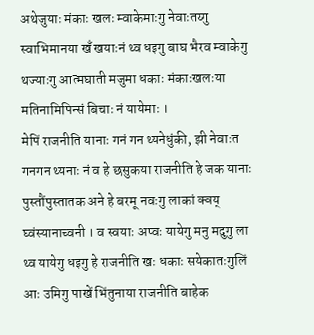अथेजुयाः मंकाः खलः म्वाकेमाःगु नेवाःतय्गु स्वाभिमानया खँ खयाःनं थ्व धइगु बाघ भैरव म्वाकेगु थज्याःगु आत्मघाती मजुमा धकाः मंकाःखलःया मतिनामिपिन्सं बिचाः नं यायेमाः ।
मेपिं राजनीति यानाः गनं गन थ्यनेधुंकी, झी नेवाःत गनगन थ्यनाः नं व हे छसुकया राजनीति हे जक यानाः पुस्तौंपुस्तातक अने हे बरमू नवःगु लाकां क्वय् घ्वंस्यानाच्वनी । व स्वयाः अप्वः यायेगु मनु मदुगु ला थ्व यायेगु धइगु हे राजनीति खः धकाः सयेकातःगुलिं आः उमिगु पाखें भिंतुनाया राजनीति बाहेक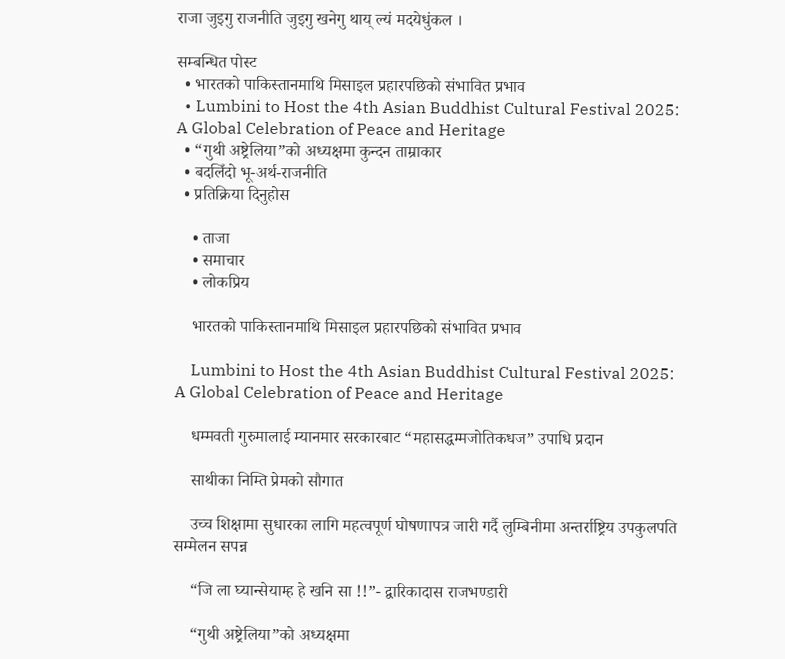राजा जुइगु राजनीति जुइगु खनेगु थाय् ल्यं मदयेधुंकल ।

सम्बन्धित पोस्ट
  • भारतको पाकिस्तानमाथि मिसाइल प्रहारपछिको संभावित प्रभाव
  • Lumbini to Host the 4th Asian Buddhist Cultural Festival 2025: A Global Celebration of Peace and Heritage
  • “गुथी अष्ट्रेलिया”को अध्यक्षमा कुन्दन ताम्राकार
  • बदलिँदो भू-अर्थ-राजनीति
  • प्रतिक्रिया दिनुहोस

    • ताजा
    • समाचार
    • लोकप्रिय

    भारतको पाकिस्तानमाथि मिसाइल प्रहारपछिको संभावित प्रभाव

    Lumbini to Host the 4th Asian Buddhist Cultural Festival 2025: A Global Celebration of Peace and Heritage

    धम्मवती गुरुमालाई म्यानमार सरकारबाट “महासद्धम्मजोतिकधज” उपाधि प्रदान

    साथीका निम्ति प्रेमको सौगात

    उच्च शिक्षामा सुधारका लागि महत्वपूर्ण घोषणापत्र जारी गर्दै लुम्बिनीमा अन्तर्राष्ट्रिय उपकुलपति सम्मेलन सपन्न

    “जि ला घ्यान्सेयाम्ह हे खनि सा !!”- द्वारिकादास राजभण्डारी

    “गुथी अष्ट्रेलिया”को अध्यक्षमा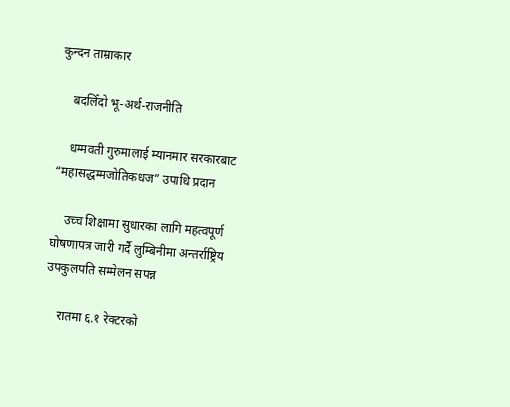कुन्दन ताम्राकार

    बदलिँदो भू-अर्थ-राजनीति

    धम्मवती गुरुमालाई म्यानमार सरकारबाट “महासद्धम्मजोतिकधज” उपाधि प्रदान

    उच्च शिक्षामा सुधारका लागि महत्वपूर्ण घोषणापत्र जारी गर्दै लुम्बिनीमा अन्तर्राष्ट्रिय उपकुलपति सम्मेलन सपन्न

    रातमा ६.१ रेक्टरको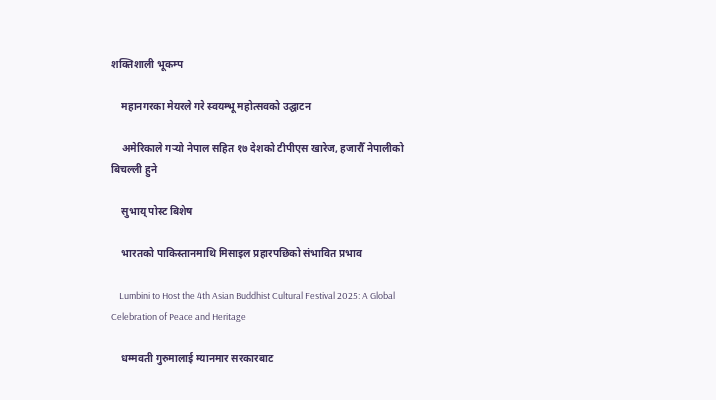शक्तिशाली भूकम्प

    महानगरका मेयरले गरे स्वयम्भू महोत्सवको उद्घाटन

    अमेरिकाले गर्‍यो नेपाल सहित १७ देशको टीपीएस खारेज, हजारौँ नेपालीको बिचल्ली हुने

    सुभाय् पोस्ट बिशेष

    भारतको पाकिस्तानमाथि मिसाइल प्रहारपछिको संभावित प्रभाव

    Lumbini to Host the 4th Asian Buddhist Cultural Festival 2025: A Global Celebration of Peace and Heritage

    धम्मवती गुरुमालाई म्यानमार सरकारबाट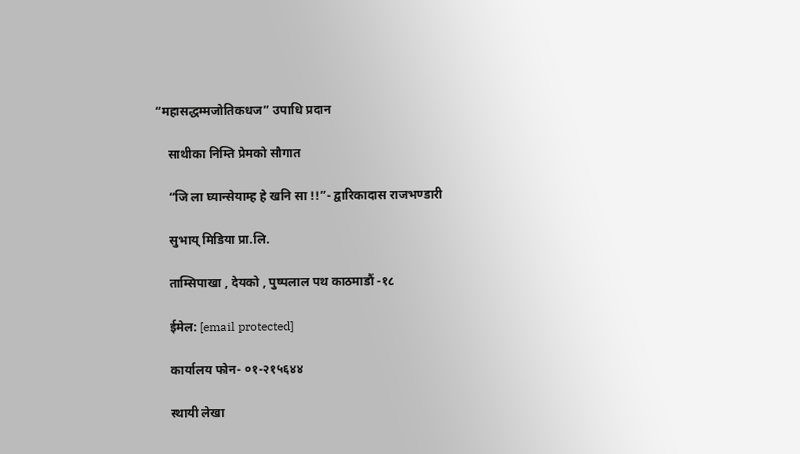“महासद्धम्मजोतिकधज” उपाधि प्रदान

    साथीका निम्ति प्रेमको सौगात

    “जि ला घ्यान्सेयाम्ह हे खनि सा !!”- द्वारिकादास राजभण्डारी

    सुभाय् मिडिया प्रा.लि.

    ताम्सिपाखा , देयको , पुष्पलाल पथ काठमाडौं -१८

    ईमेल: [email protected]

    कार्यालय फोन- ०१-२१५६४४

    स्थायी लेखा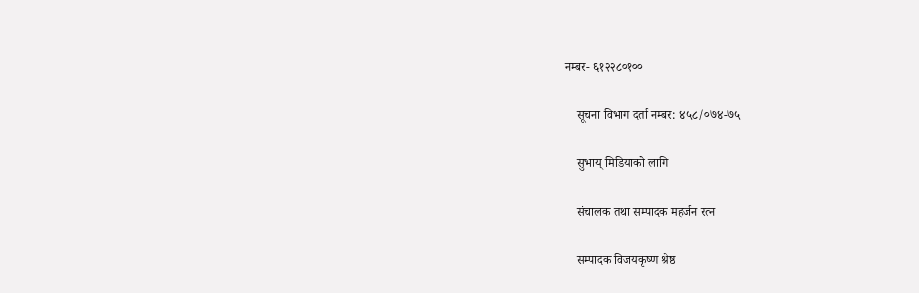नम्बर- ६१२२८०१००

    सूचना विभाग दर्ता नम्बर: ४५८/०७४-७५

    सुभाय् मिडियाको लागि

    संचालक तथा सम्पादक महर्जन रत्न

    सम्पादक विजयकृष्ण श्रेष्ठ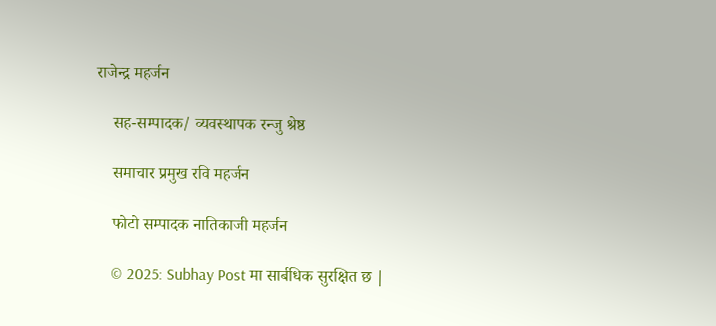राजेन्द्र महर्जन

    सह-सम्पादक/ व्यवस्थापक रन्जु श्रेष्ठ

    समाचार प्रमुख रवि महर्जन

    फोटो सम्पादक नातिकाजी महर्जन

    © 2025: Subhay Post मा सार्बधिक सुरक्षित छ |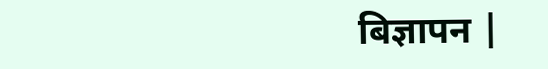बिज्ञापन |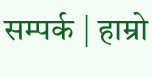सम्पर्क | हाम्रो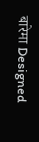बारेमा Designed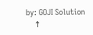by: GOJI Solution
    ↑